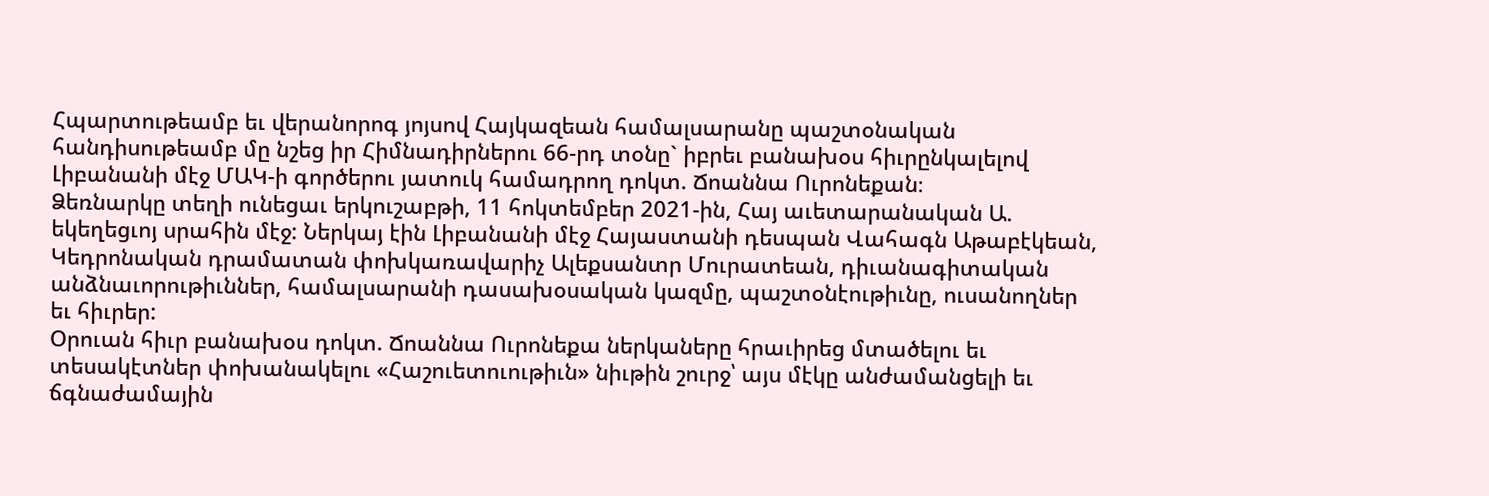Հպարտութեամբ եւ վերանորոգ յոյսով Հայկազեան համալսարանը պաշտօնական հանդիսութեամբ մը նշեց իր Հիմնադիրներու 66-րդ տօնը` իբրեւ բանախօս հիւրընկալելով Լիբանանի մէջ ՄԱԿ-ի գործերու յատուկ համադրող դոկտ. Ճոաննա Ուրոնեքան։
Ձեռնարկը տեղի ունեցաւ երկուշաբթի, 11 հոկտեմբեր 2021-ին, Հայ աւետարանական Ա. եկեղեցւոյ սրահին մէջ: Ներկայ էին Լիբանանի մէջ Հայաստանի դեսպան Վահագն Աթաբէկեան, Կեդրոնական դրամատան փոխկառավարիչ Ալեքսանտր Մուրատեան, դիւանագիտական անձնաւորութիւններ, համալսարանի դասախօսական կազմը, պաշտօնէութիւնը, ուսանողներ եւ հիւրեր:
Օրուան հիւր բանախօս դոկտ. Ճոաննա Ուրոնեքա ներկաները հրաւիրեց մտածելու եւ տեսակէտներ փոխանակելու «Հաշուետուութիւն» նիւթին շուրջ՝ այս մէկը անժամանցելի եւ ճգնաժամային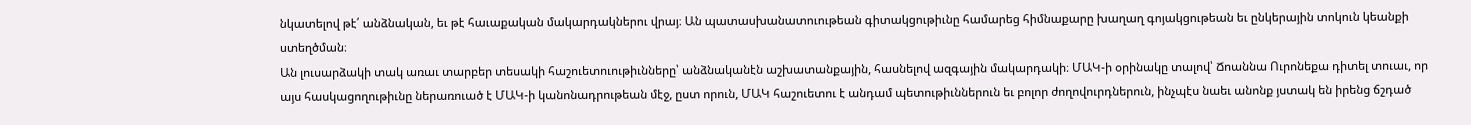նկատելով թէ՛ անձնական, եւ թէ հաւաքական մակարդակներու վրայ։ Ան պատասխանատուութեան գիտակցութիւնը համարեց հիմնաքարը խաղաղ գոյակցութեան եւ ընկերային տոկուն կեանքի ստեղծման։
Ան լուսարձակի տակ առաւ տարբեր տեսակի հաշուետուութիւնները՝ անձնականէն աշխատանքային, հասնելով ազգային մակարդակի։ ՄԱԿ-ի օրինակը տալով՝ Ճոաննա Ուրոնեքա դիտել տուաւ, որ այս հասկացողութիւնը ներառուած է ՄԱԿ-ի կանոնադրութեան մէջ, ըստ որուն, ՄԱԿ հաշուետու է անդամ պետութիւններուն եւ բոլոր ժողովուրդներուն, ինչպէս նաեւ անոնք յստակ են իրենց ճշդած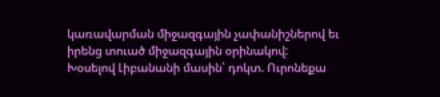կառավարման միջազգային չափանիշներով եւ իրենց տուած միջազգային օրինակով:
Խօսելով Լիբանանի մասին՝ դոկտ. Ուրոնեքա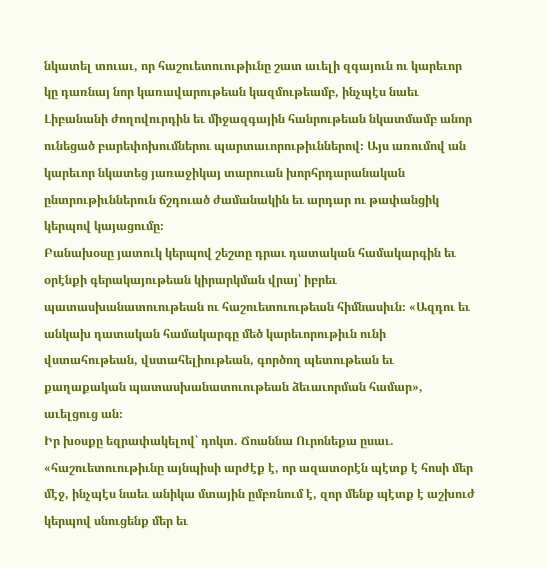նկատել տուաւ, որ հաշուետուութիւնը շատ աւելի զգայուն ու կարեւոր կը դառնայ նոր կառավարութեան կազմութեամբ, ինչպէս նաեւ Լիբանանի ժողովուրդին եւ միջազգային հանրութեան նկատմամբ անոր ունեցած բարեփոխումներու պարտաւորութիւններով։ Այս առումով ան կարեւոր նկատեց յառաջիկայ տարուան խորհրդարանական ընտրութիւններուն ճշդուած ժամանակին եւ արդար ու թափանցիկ կերպով կայացումը։
Բանախօսը յատուկ կերպով շեշտը դրաւ դատական համակարգին եւ օրէնքի գերակայութեան կիրարկման վրայ՝ իբրեւ պատասխանատուութեան ու հաշուետուութեան հիմնասիւն։ «Ազդու եւ անկախ դատական համակարգը մեծ կարեւորութիւն ունի վստահութեան, վստահելիութեան, գործող պետութեան եւ քաղաքական պատասխանատուութեան ձեւաւորման համար», աւելցուց ան։
Իր խօսքը եզրափակելով՝ դոկտ. Ճոաննա Ուրոնեքա ըսաւ. «հաշուետուութիւնը այնպիսի արժէք է, որ ազատօրէն պէտք է հոսի մեր մէջ, ինչպէս նաեւ անիկա մտային ըմբռնում է, զոր մենք պէտք է աշխուժ կերպով սնուցենք մեր եւ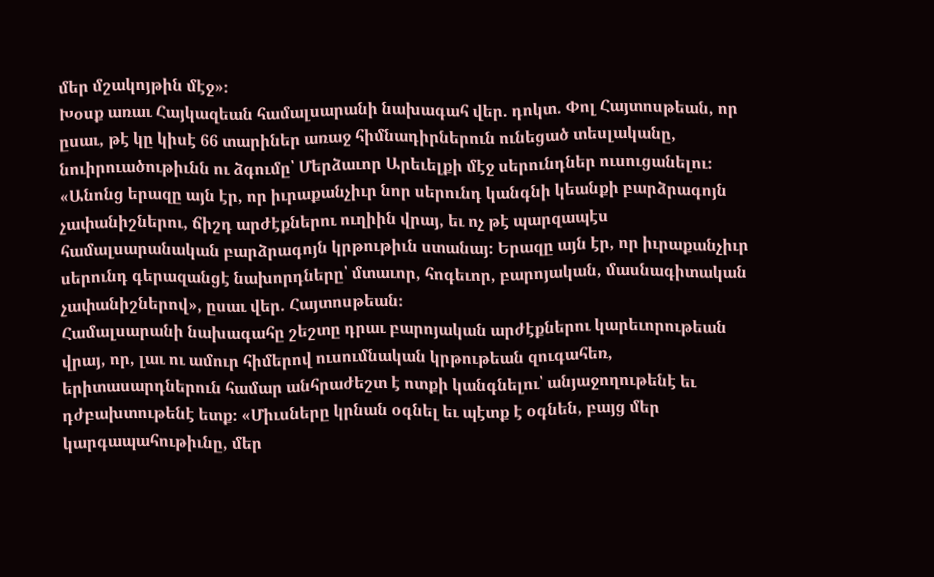մեր մշակոյթին մէջ»։
Խօսք առաւ Հայկազեան համալսարանի նախագահ վեր. դոկտ. Փոլ Հայտոսթեան, որ ըսաւ, թէ կը կիսէ 66 տարիներ առաջ հիմնադիրներուն ունեցած տեսլականը, նուիրուածութիւնն ու ձգումը՝ Մերձաւոր Արեւելքի մէջ սերունդներ ուսուցանելու։ «Անոնց երազը այն էր, որ իւրաքանչիւր նոր սերունդ կանգնի կեանքի բարձրագոյն չափանիշներու, ճիշդ արժէքներու ուղիին վրայ, եւ ոչ թէ պարզապէս համալսարանական բարձրագոյն կրթութիւն ստանայ։ Երազը այն էր, որ իւրաքանչիւր սերունդ գերազանցէ նախորդները՝ մտաւոր, հոգեւոր, բարոյական, մասնագիտական չափանիշներով», ըսաւ վեր. Հայտոսթեան։
Համալսարանի նախագահը շեշտը դրաւ բարոյական արժէքներու կարեւորութեան վրայ, որ, լաւ ու ամուր հիմերով ուսումնական կրթութեան զուգահեռ, երիտասարդներուն համար անհրաժեշտ է ոտքի կանգնելու՝ անյաջողութենէ եւ դժբախտութենէ ետք։ «Միւսները կրնան օգնել եւ պէտք է օգնեն, բայց մեր կարգապահութիւնը, մեր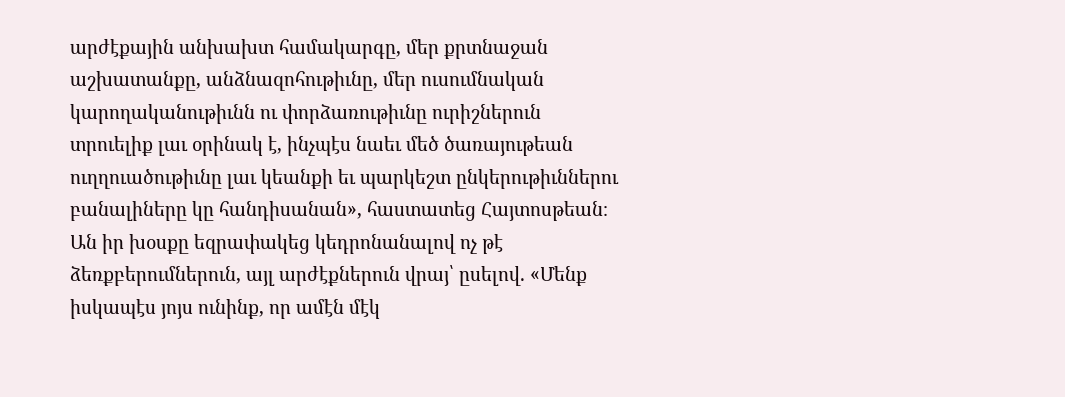արժէքային անխախտ համակարգը, մեր քրտնաջան աշխատանքը, անձնազոհութիւնը, մեր ուսումնական կարողականութիւնն ու փորձառութիւնը ուրիշներուն տրուելիք լաւ օրինակ է, ինչպէս նաեւ մեծ ծառայութեան ուղղուածութիւնը լաւ կեանքի եւ պարկեշտ ընկերութիւններու բանալիները կը հանդիսանան», հաստատեց Հայտոսթեան։
Ան իր խօսքը եզրափակեց կեդրոնանալով ոչ թէ ձեռքբերումներուն, այլ արժէքներուն վրայ՝ ըսելով. «Մենք իսկապէս յոյս ունինք, որ ամէն մէկ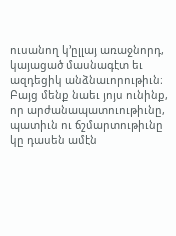ուսանող կ’ըլլայ առաջնորդ, կայացած մասնագէտ եւ ազդեցիկ անձնաւորութիւն։ Բայց մենք նաեւ յոյս ունինք, որ արժանապատուութիւնը, պատիւն ու ճշմարտութիւնը կը դասեն ամէն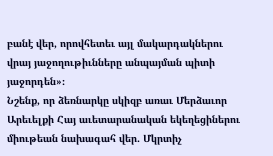բանէ վեր, որովհետեւ այլ մակարդակներու վրայ յաջողութիւնները անպայման պիտի յաջորդեն»։
Նշենք, որ ձեռնարկը սկիզբ առաւ Մերձաւոր Արեւելքի Հայ աւետարանական եկեղեցիներու միութեան նախագահ վեր. Մկրտիչ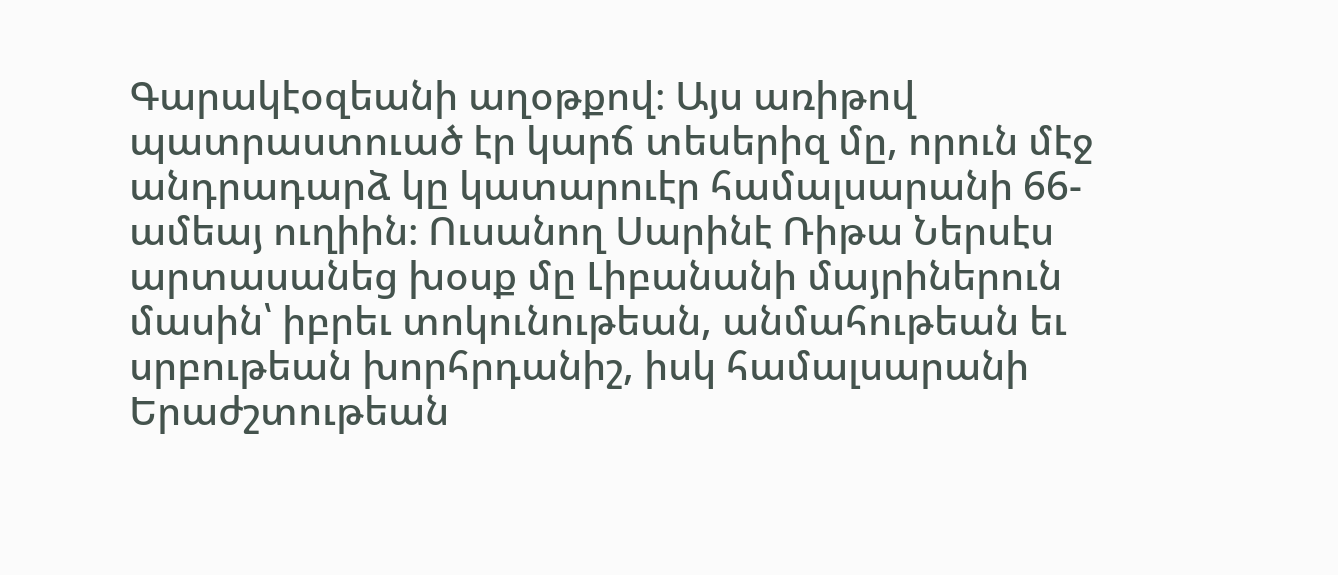Գարակէօզեանի աղօթքով։ Այս առիթով պատրաստուած էր կարճ տեսերիզ մը, որուն մէջ անդրադարձ կը կատարուէր համալսարանի 66-ամեայ ուղիին։ Ուսանող Սարինէ Ռիթա Ներսէս արտասանեց խօսք մը Լիբանանի մայրիներուն մասին՝ իբրեւ տոկունութեան, անմահութեան եւ սրբութեան խորհրդանիշ, իսկ համալսարանի Երաժշտութեան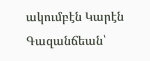ակումբէն Կարէն Գազանճեան՝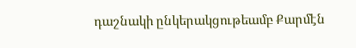դաշնակի ընկերակցութեամբ Քարմէն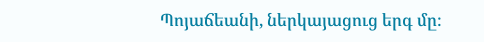Պոյաճեանի, ներկայացուց երգ մը։